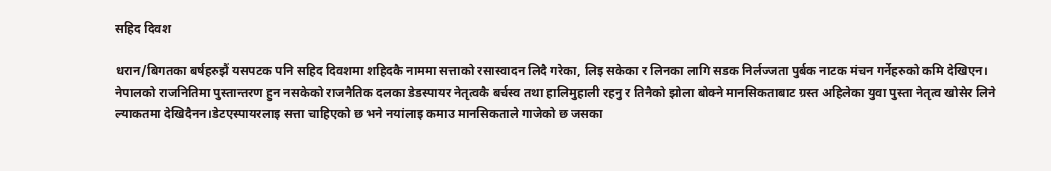सहिद दिवश

धरान/बिगतका बर्षहरुझैं यसपटक पनि सहिद दिवशमा शहिदकै नाममा सत्ताको रसास्वादन लिदै गरेका, लिइ सकेका र लिनका लागि सडक निर्लज्जता पुर्बक नाटक मंचन गर्नेहरुको कमि देखिएन।
नेपालको राजनितिमा पुस्तान्तरण हुन नसकेको राजनैतिक दलका डेडस्पायर नेतृत्वकै बर्चस्व तथा हालिमुहाली रहनु र तिनैको झोला बोक्ने मानसिकताबाट ग्रस्त अहिलेका युवा पुस्ता नेतृत्व खोसेर लिने ल्याकतमा देखिदैनन।डेटएस्पायरलाइ सत्ता चाहिएको छ भने नयांलाइ कमाउ मानसिकताले गाजेको छ जसका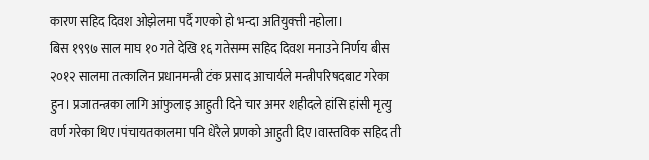कारण सहिद दिवश ओझेलमा पर्दै गएको हो भन्दा अतियुक्त्ती नहोला।
बिस १९९७ साल माघ १० गते देखि १६ गतेसम्म सहिद दिवश मनाउने निर्णय बीस २०१२ सालमा तत्कालिन प्रधानमन्त्री टंक प्रसाद आचार्यले मन्त्रीपरिषदबाट गरेका हुन। प्रजातन्त्रका लागि आंफुलाइ आहुती दिने चार अमर शहीदले हांसि हांसी मृत्यु वर्ण गरेका थिए।पंचायतकालमा पनि धेरैले प्रणको आहुती दिए।वास्तविक सहिद ती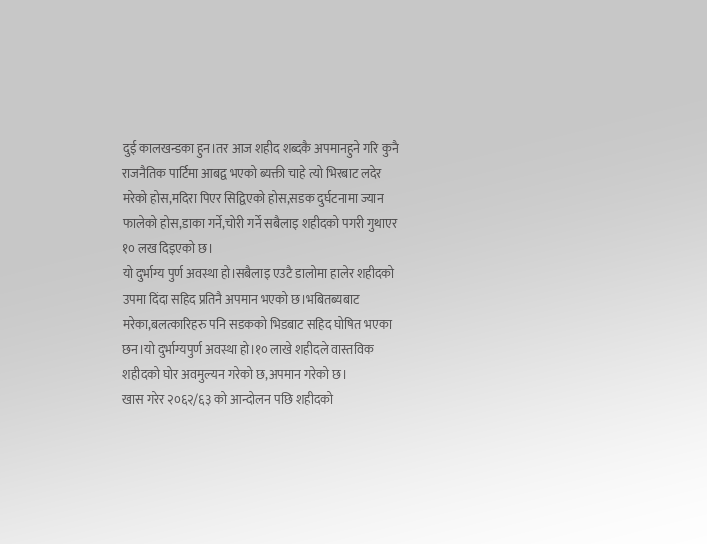दुई कालखन्डका हुन।तर आज शहीद शब्दकै अपमानहुने गरि कुनै राजनैतिक पार्टिमा आबद्व भएको ब्यक्ती चाहे त्यो भिरबाट लदेर मरेको होस,मदिरा पिएर सिद्विएको होस,सडक दुर्घटनामा ज्यान फालेको होस,डाका गर्ने,चोरी गर्ने सबैलाइ शहीदको पगरी गुथाएर १० लख दिइएको छ।
यो दुर्भाग्य पुर्ण अवस्था हो।सबैलाइ एउटै डालोमा हालेर शहीदको उपमा दिंदा सहिद प्रतिनै अपमान भएको छ।भबितब्यबाट मरेका,बलत्कारिहरु पनि सडकको भिडबाट सहिद घोषित भएका छन।यो दुर्भाग्यपुर्ण अवस्था हो।१० लाखे शहीदले वास्तविक शहीदको घोर अवमुल्यन गरेको छ,अपमान गरेको छ।
खास गरेर २०६२/६३ को आन्दोलन पछि शहीदको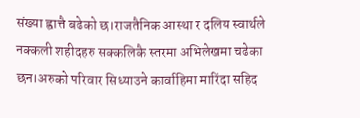संख्या ह्वात्तै बढेको छ।राजतैनिक आस्था र दलिय स्वार्थले नक्कली शहीदहरु सक्कलिकै स्तरमा अभिलेखमा चढेका छन।अरुको परिवार सिध्याउने कार्वाहिमा मारिंदा सहिद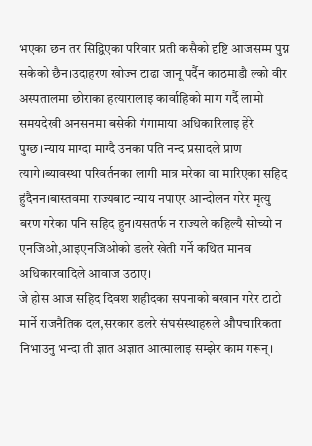भएका छन तर सिद्विएका परिवार प्रती कसैको दृष्टि आजसम्म पुग्न सकेको छैन।उदाहरण खोज्न टाढा जानू पर्दैन काठमाडौ ल्को वीर अस्पतालमा छोराका हत्यारालाइ कार्वाहिको माग गर्दै लामो समयदेखी अनसनमा बसेकी गंगामाया अधिकारिलाइ हेरे पुग्छ।न्याय माग्दा माग्दै उनका पति नन्द प्रसादले प्राण त्यागे।ब्यावस्था परिवर्तनका लागी मात्र मरेका वा मारिएका सहिद हुंदैनन।बास्तवमा राज्यबाट न्याय नपाएर आन्दोलन गरेर मृत्यु बरण गरेका पनि सहिद हुन।यसतर्फ न राज्यले कहिल्यै सोच्यो न एनजिओ,आइएनजिओको डलरे खेती गर्ने कथित मानव अधिकारवादिले आवाज उठाए।
जे होस आज सहिद दिवश शहीदका सपनाको बखान गरेर टाटो मार्ने राजनैतिक दल,सरकार डलरे संघसंस्थाहरुले औपचारिकता निभाउनु भन्दा ती ज्ञात अज्ञात आत्मालाइ सम्झेर काम गरून्।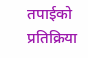तपाईको प्रतिक्रिया